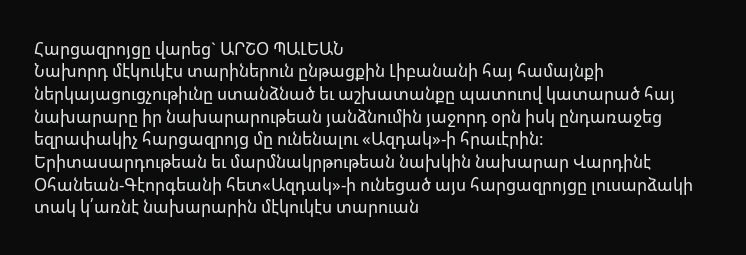Հարցազրոյցը վարեց` ԱՐՇՕ ՊԱԼԵԱՆ
Նախորդ մէկուկէս տարիներուն ընթացքին Լիբանանի հայ համայնքի ներկայացուցչութիւնը ստանձնած եւ աշխատանքը պատուով կատարած հայ նախարարը իր նախարարութեան յանձնումին յաջորդ օրն իսկ ընդառաջեց եզրափակիչ հարցազրոյց մը ունենալու «Ազդակ»-ի հրաւէրին:
Երիտասարդութեան եւ մարմնակրթութեան նախկին նախարար Վարդինէ Օհանեան-Գէորգեանի հետ«Ազդակ»-ի ունեցած այս հարցազրոյցը լուսարձակի տակ կ՛առնէ նախարարին մէկուկէս տարուան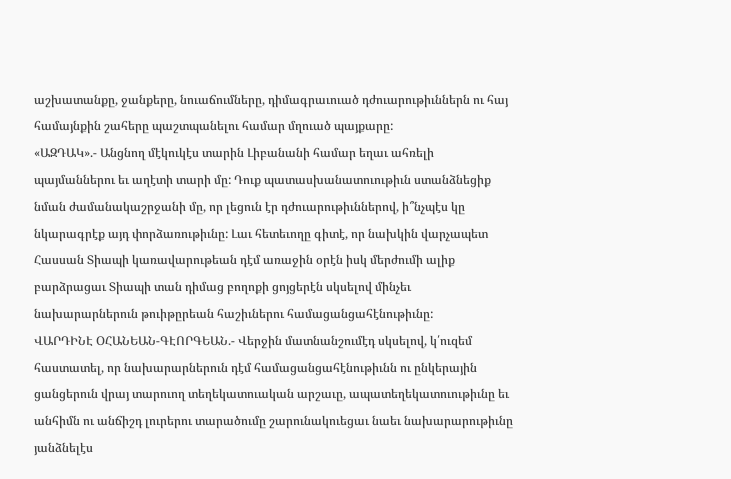աշխատանքը, ջանքերը, նուաճումները, դիմագրաւուած դժուարութիւններն ու հայ համայնքին շահերը պաշտպանելու համար մղուած պայքարը:
«ԱԶԴԱԿ».- Անցնող մէկուկէս տարին Լիբանանի համար եղաւ ահռելի պայմաններու եւ աղէտի տարի մը: Դուք պատասխանատուութիւն ստանձնեցիք նման ժամանակաշրջանի մը, որ լեցուն էր դժուարութիւններով, ի՞նչպէս կը նկարագրէք այդ փորձառութիւնը: Լաւ հետեւողը գիտէ, որ նախկին վարչապետ Հասսան Տիապի կառավարութեան դէմ առաջին օրէն իսկ մերժումի ալիք բարձրացաւ Տիապի տան դիմաց բողոքի ցոյցերէն սկսելով մինչեւ նախարարներուն թուիթըրեան հաշիւներու համացանցահէնութիւնը:
ՎԱՐԴԻՆԷ ՕՀԱՆԵԱՆ-ԳԷՈՐԳԵԱՆ.- Վերջին մատնանշումէդ սկսելով, կ՛ուզեմ հաստատել, որ նախարարներուն դէմ համացանցահէնութիւնն ու ընկերային ցանցերուն վրայ տարուող տեղեկատուական արշաւը, ապատեղեկատուութիւնը եւ անհիմն ու անճիշդ լուրերու տարածումը շարունակուեցաւ նաեւ նախարարութիւնը յանձնելէս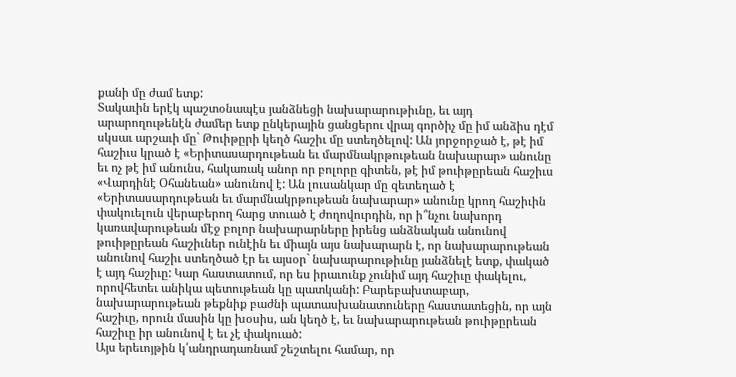քանի մը ժամ ետք:
Տակաւին երէկ պաշտօնապէս յանձնեցի նախարարութիւնը, եւ այդ արարողութենէն ժամեր ետք ընկերային ցանցերու վրայ գործիչ մը իմ անձիս դէմ սկսաւ արշաւի մը` Թուիթըրի կեղծ հաշիւ մը ստեղծելով: Ան յորջորջած է, թէ իմ հաշիւս կրած է «Երիտասարդութեան եւ մարմնակրթութեան նախարար» անունը եւ ոչ թէ իմ անունս, հակառակ անոր որ բոլորը գիտեն, թէ իմ թուիթըրեան հաշիւս «Վարդինէ Օհանեան» անունով է: Ան լուսանկար մը զետեղած է «Երիտասարդութեան եւ մարմնակրթութեան նախարար» անունը կրող հաշիւին փակուելուն վերաբերող հարց տուած է ժողովուրդին, որ ի՞նչու նախորդ կառավարութեան մէջ բոլոր նախարարները իրենց անձնական անունով թուիթըրեան հաշիւներ ունէին եւ միայն այս նախարարն է, որ նախարարութեան անունով հաշիւ ստեղծած էր եւ այսօր` նախարարութիւնը յանձնելէ ետք, փակած է այդ հաշիւը: Կար հաստատում, որ ես իրաւունք չունիմ այդ հաշիւը փակելու, որովհետեւ անիկա պետութեան կը պատկանի: Բարեբախտաբար, նախարարութեան թեքնիք բաժնի պատասխանատուները հաստատեցին, որ այն հաշիւը, որուն մասին կը խօսիս, ան կեղծ է, եւ նախարարութեան թուիթըրեան հաշիւը իր անունով է եւ չէ փակուած:
Այս երեւոյթին կ՛անդրադառնամ շեշտելու համար, որ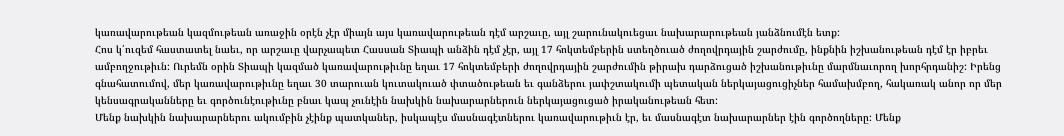կառավարութեան կազմութեան առաջին օրէն չէր միայն այս կառավարութեան դէմ արշաւը, այլ շարունակուեցաւ նախարարութեան յանձնումէն ետք:
Հոս կ՛ուզեմ հաստատել նաեւ, որ արշաւը վարչապետ Հասսան Տիապի անձին դէմ չէր, այլ 17 հոկտեմբերին ստեղծուած ժողովրդային շարժումը, ինքնին իշխանութեան դէմ էր իբրեւ ամբողջութիւն: Ուրեմն օրին Տիապի կազմած կառավարութիւնը եղաւ 17 հոկտեմբերի ժողովրդային շարժումին թիրախ դարձուցած իշխանութիւնը մարմնաւորող խորհրդանիշ: Իրենց գնահատումով, մեր կառավարութիւնը եղաւ 30 տարուան կուտակուած փտածութեան եւ գանձերու յափշտակումի պետական ներկայացուցիչներ համախմբող, հակառակ անոր որ մեր կենսագրականները եւ գործունէութիւնը բնաւ կապ չունէին նախկին նախարարներուն ներկայացուցած իրականութեան հետ:
Մենք նախկին նախարարներու ակումբին չէինք պատկաներ, իսկապէս մասնագէտներու կառավարութիւն էր, եւ մասնագէտ նախարարներ էին գործողները: Մենք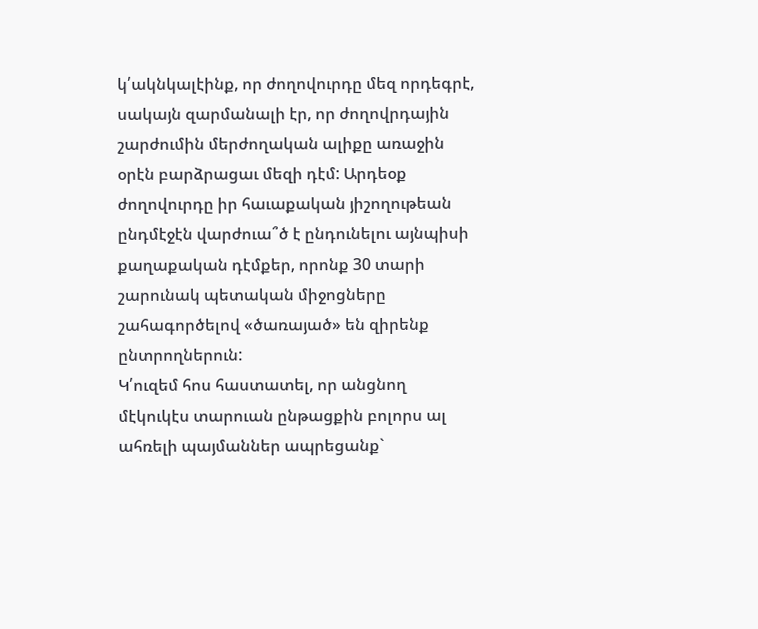կ՛ակնկալէինք, որ ժողովուրդը մեզ որդեգրէ, սակայն զարմանալի էր, որ ժողովրդային շարժումին մերժողական ալիքը առաջին օրէն բարձրացաւ մեզի դէմ: Արդեօք ժողովուրդը իր հաւաքական յիշողութեան ընդմէջէն վարժուա՞ծ է ընդունելու այնպիսի քաղաքական դէմքեր, որոնք 30 տարի շարունակ պետական միջոցները շահագործելով «ծառայած» են զիրենք ընտրողներուն:
Կ՛ուզեմ հոս հաստատել, որ անցնող մէկուկէս տարուան ընթացքին բոլորս ալ ահռելի պայմաններ ապրեցանք`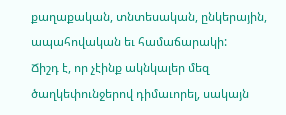քաղաքական, տնտեսական, ընկերային, ապահովական եւ համաճարակի:
Ճիշդ է, որ չէինք ակնկալեր մեզ ծաղկեփունջերով դիմաւորել, սակայն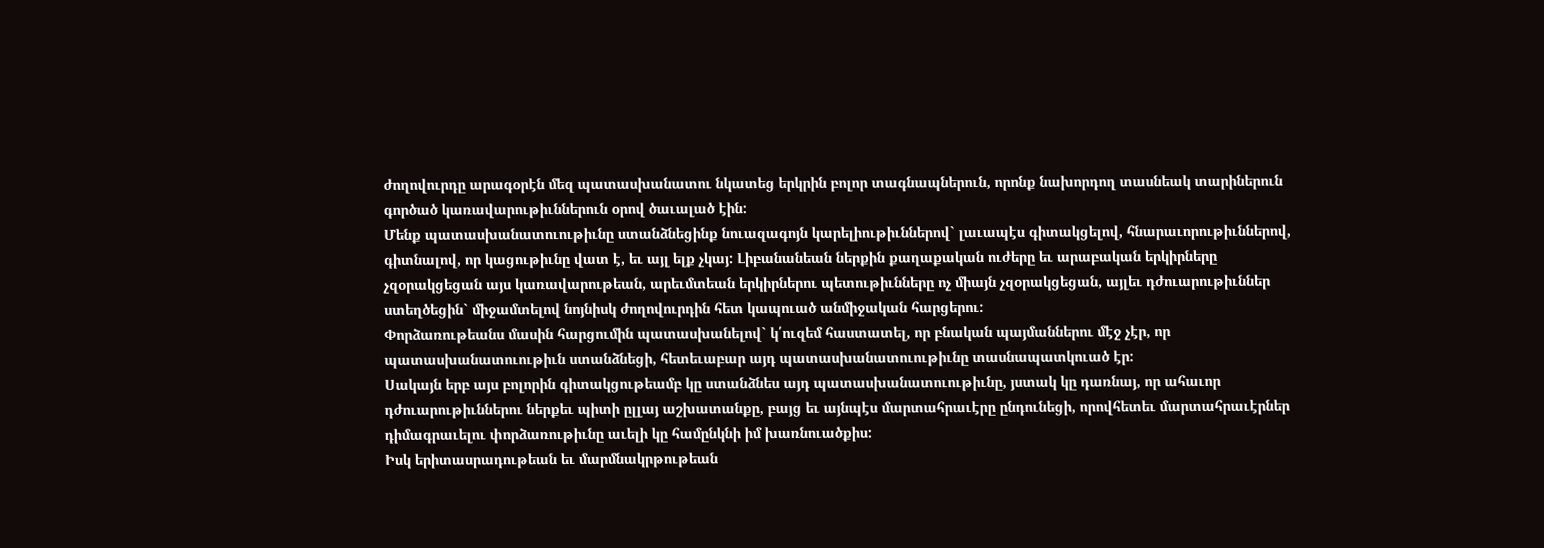ժողովուրդը արագօրէն մեզ պատասխանատու նկատեց երկրին բոլոր տագնապներուն, որոնք նախորդող տասնեակ տարիներուն գործած կառավարութիւններուն օրով ծաւալած էին:
Մենք պատասխանատուութիւնը ստանձնեցինք նուազագոյն կարելիութիւններով` լաւապէս գիտակցելով, հնարաւորութիւններով, գիտնալով, որ կացութիւնը վատ է, եւ այլ ելք չկայ: Լիբանանեան ներքին քաղաքական ուժերը եւ արաբական երկիրները չզօրակցեցան այս կառավարութեան, արեւմտեան երկիրներու պետութիւնները ոչ միայն չզօրակցեցան, այլեւ դժուարութիւններ ստեղծեցին` միջամտելով նոյնիսկ ժողովուրդին հետ կապուած անմիջական հարցերու:
Փորձառութեանս մասին հարցումին պատասխանելով` կ՛ուզեմ հաստատել, որ բնական պայմաններու մէջ չէր, որ պատասխանատուութիւն ստանձնեցի, հետեւաբար այդ պատասխանատուութիւնը տասնապատկուած էր:
Սակայն երբ այս բոլորին գիտակցութեամբ կը ստանձնես այդ պատասխանատուութիւնը, յստակ կը դառնայ, որ ահաւոր դժուարութիւններու ներքեւ պիտի ըլլայ աշխատանքը, բայց եւ այնպէս մարտահրաւէրը ընդունեցի, որովհետեւ մարտահրաւէրներ դիմագրաւելու փորձառութիւնը աւելի կը համընկնի իմ խառնուածքիս:
Իսկ երիտասրադութեան եւ մարմնակրթութեան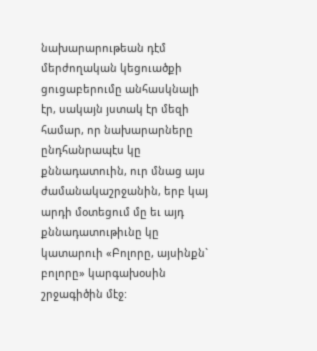նախարարութեան դէմ մերժողական կեցուածքի ցուցաբերումը անհասկնալի էր, սակայն յստակ էր մեզի համար, որ նախարարները ընդհանրապէս կը քննադատուին, ուր մնաց այս ժամանակաշրջանին, երբ կայ արդի մօտեցում մը եւ այդ քննադատութիւնը կը կատարուի «Բոլորը, այսինքն` բոլորը» կարգախօսին շրջագիծին մէջ: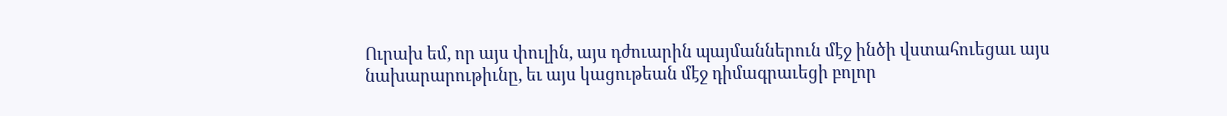Ուրախ եմ, որ այս փուլին, այս դժուարին պայմաններուն մէջ ինծի վստահուեցաւ այս նախարարութիւնը, եւ այս կացութեան մէջ դիմագրաւեցի բոլոր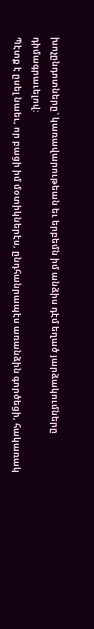խոչընդոտները` կառավարութեան եւ երբեմն իմ անձիս դէմ եղած յարձակումները դիմագրաւելով:
Պէտք է ըսել նաեւ, որ բացի իմ մօտիկներէս, ընդհանրապէս առանձին գործեցի, հակառակ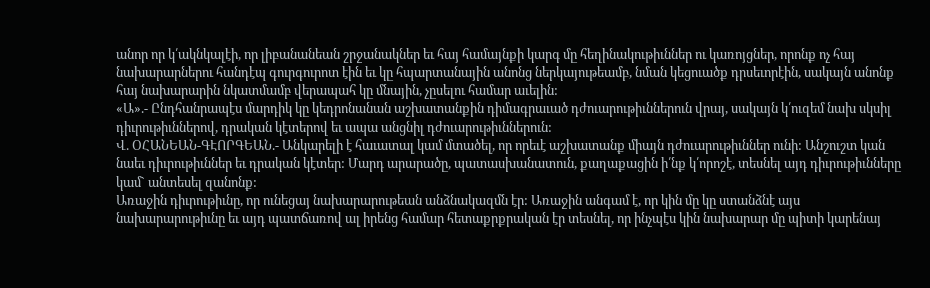անոր որ կ՛ակնկալէի, որ լիբանանեան շրջանակներ եւ հայ համայնքի կարգ մը հեղինակութիւններ ու կառոյցներ, որոնք ոչ հայ նախարարներու հանդէպ գուրգուրոտ էին եւ կը հպարտանային անոնց ներկայութեամբ, նման կեցուածք դրսեւորէին, սակայն անոնք հայ նախարարին նկատմամբ վերապահ կը մնային, չըսելու համար աւելին:
«Ա».- Ընդհանրապէս մարդիկ կը կեդրոնանան աշխատանքին դիմագրաւած դժուարութիւններուն վրայ, սակայն կ՛ուզեմ նախ սկսիլ դիւրութիւններով, դրական կէտերով եւ ապա անցնիլ դժուարութիւններուն:
Վ. ՕՀԱՆԵԱՆ-ԳԷՈՐԳԵԱՆ.- Անկարելի է հաւատալ կամ մտածել, որ որեւէ աշխատանք միայն դժուարութիւններ ունի: Անշուշտ կան նաեւ դիւրութիւններ եւ դրական կէտեր: Մարդ արարածը, պատասխանատուն, քաղաքացին ի՛նք կ՛որոշէ, տեսնել այդ դիւրութիւնները կամ` անտեսել զանոնք:
Առաջին դիւրութիւնը, որ ունեցայ նախարարութեան անձնակազմն էր: Առաջին անգամ է, որ կին մը կը ստանձնէ այս նախարարութիւնը եւ այդ պատճառով ալ իրենց համար հետաքրքրական էր տեսնել, որ ինչպէս կին նախարար մը պիտի կարենայ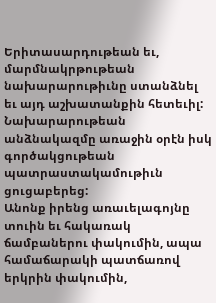Երիտասարդութեան եւ, մարմնակրթութեան նախարարութիւնը ստանձնել եւ այդ աշխատանքին հետեւիլ:
Նախարարութեան անձնակազմը առաջին օրէն իսկ գործակցութեան պատրաստակամութիւն ցուցաբերեց:
Անոնք իրենց առաւելագոյնը տուին եւ հակառակ ճամբաներու փակումին, ապա համաճարակի պատճառով երկրին փակումին,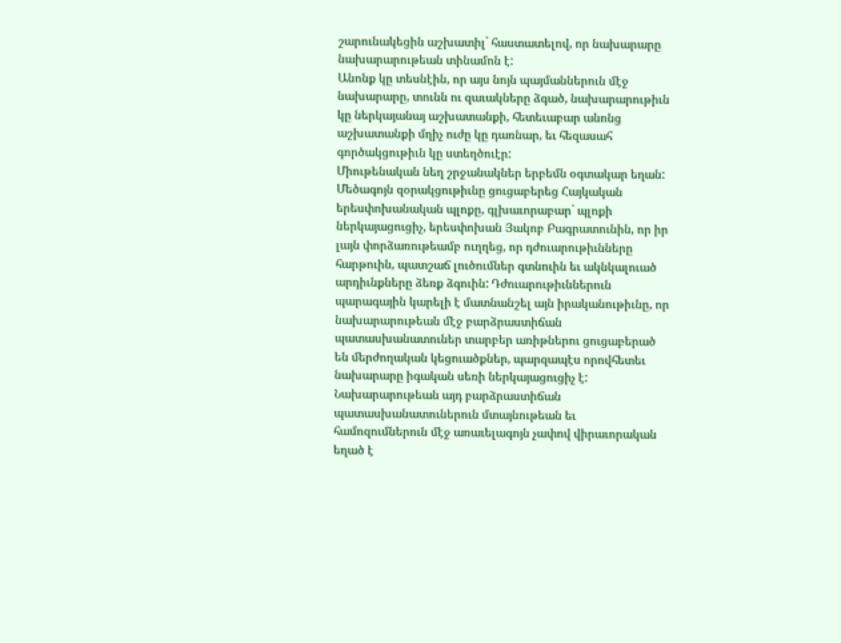շարունակեցին աշխատիլ` հաստատելով, որ նախարարը նախարարութեան տինամոն է:
Անոնք կը տեսնէին, որ այս նոյն պայմաններուն մէջ նախարարը, տունն ու զաւակները ձգած, նախարարութիւն կը ներկայանայ աշխատանքի, հետեւաբար անոնց աշխատանքի մղիչ ուժը կը դառնար, եւ հեզասահ գործակցութիւն կը ստեղծուէր:
Միութենական նեղ շրջանակներ երբեմն օգտակար եղան: Մեծագոյն զօրակցութիւնը ցուցաբերեց Հայկական երեսփոխանական պլոքը, գլխաւորաբար` պլոքի ներկայացուցիչ, երեսփոխան Յակոբ Բագրատունին, որ իր լայն փորձառութեամբ ուղղեց, որ դժուարութիւնները հարթուին, պատշաճ լուծումներ գտնուին եւ ակնկալուած արդիւնքները ձեռք ձգուին: Դժուարութիւններուն պարագային կարելի է մատնանշել այն իրականութիւնը, որ նախարարութեան մէջ բարձրաստիճան պատասխանատուներ տարբեր առիթներու ցուցաբերած են մերժողական կեցուածքներ, պարզապէս որովհետեւ նախարարը իգական սեռի ներկայացուցիչ է:
Նախարարութեան այդ բարձրաստիճան պատասխանատուներուն մտայնութեան եւ համոզումներուն մէջ առաւելագոյն չափով վիրաւորական եղած է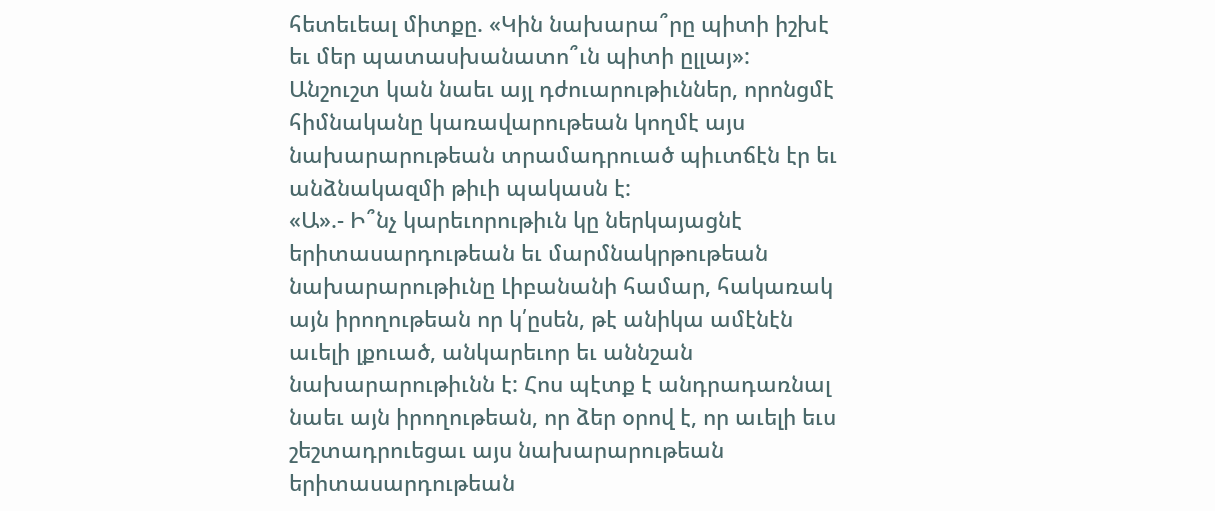հետեւեալ միտքը. «Կին նախարա՞րը պիտի իշխէ եւ մեր պատասխանատո՞ւն պիտի ըլլայ»:
Անշուշտ կան նաեւ այլ դժուարութիւններ, որոնցմէ հիմնականը կառավարութեան կողմէ այս նախարարութեան տրամադրուած պիւտճէն էր եւ անձնակազմի թիւի պակասն է:
«Ա».- Ի՞նչ կարեւորութիւն կը ներկայացնէ երիտասարդութեան եւ մարմնակրթութեան նախարարութիւնը Լիբանանի համար, հակառակ այն իրողութեան որ կ՛ըսեն, թէ անիկա ամէնէն աւելի լքուած, անկարեւոր եւ աննշան նախարարութիւնն է: Հոս պէտք է անդրադառնալ նաեւ այն իրողութեան, որ ձեր օրով է, որ աւելի եւս շեշտադրուեցաւ այս նախարարութեան երիտասարդութեան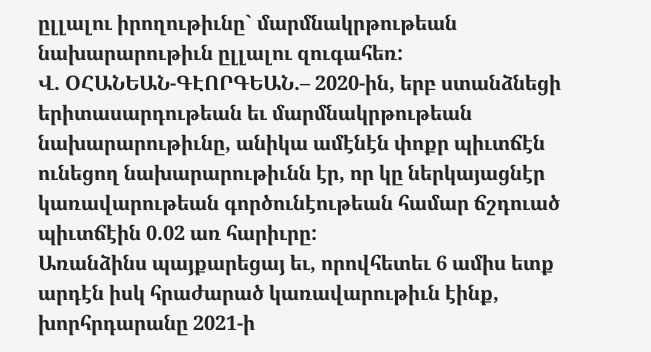ըլլալու իրողութիւնը` մարմնակրթութեան նախարարութիւն ըլլալու զուգահեռ:
Վ. ՕՀԱՆԵԱՆ-ԳԷՈՐԳԵԱՆ.– 2020-ին, երբ ստանձնեցի երիտասարդութեան եւ մարմնակրթութեան նախարարութիւնը, անիկա ամէնէն փոքր պիւտճէն ունեցող նախարարութիւնն էր, որ կը ներկայացնէր կառավարութեան գործունէութեան համար ճշդուած պիւտճէին 0.02 առ հարիւրը:
Առանձինս պայքարեցայ եւ, որովհետեւ 6 ամիս ետք արդէն իսկ հրաժարած կառավարութիւն էինք, խորհրդարանը 2021-ի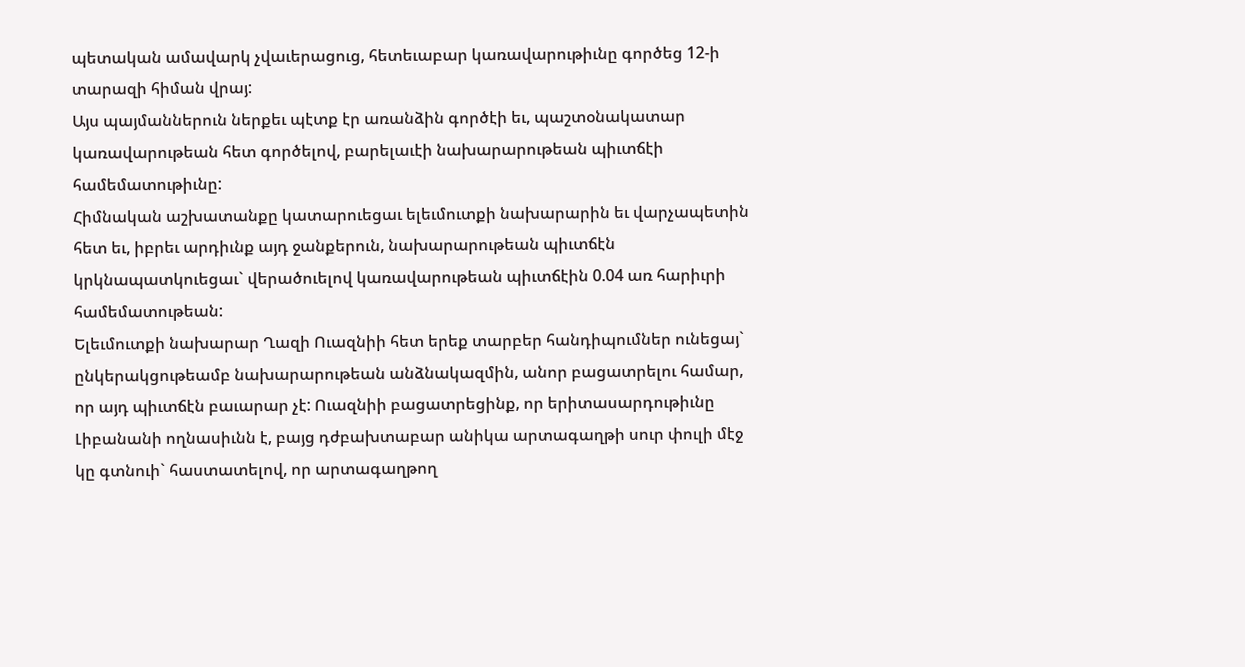պետական ամավարկ չվաւերացուց, հետեւաբար կառավարութիւնը գործեց 12-ի տարազի հիման վրայ:
Այս պայմաններուն ներքեւ պէտք էր առանձին գործէի եւ, պաշտօնակատար կառավարութեան հետ գործելով, բարելաւէի նախարարութեան պիւտճէի համեմատութիւնը:
Հիմնական աշխատանքը կատարուեցաւ ելեւմուտքի նախարարին եւ վարչապետին հետ եւ, իբրեւ արդիւնք այդ ջանքերուն, նախարարութեան պիւտճէն կրկնապատկուեցաւ` վերածուելով կառավարութեան պիւտճէին 0.04 առ հարիւրի համեմատութեան:
Ելեւմուտքի նախարար Ղազի Ուազնիի հետ երեք տարբեր հանդիպումներ ունեցայ` ընկերակցութեամբ նախարարութեան անձնակազմին, անոր բացատրելու համար, որ այդ պիւտճէն բաւարար չէ: Ուազնիի բացատրեցինք, որ երիտասարդութիւնը Լիբանանի ողնասիւնն է, բայց դժբախտաբար անիկա արտագաղթի սուր փուլի մէջ կը գտնուի` հաստատելով, որ արտագաղթող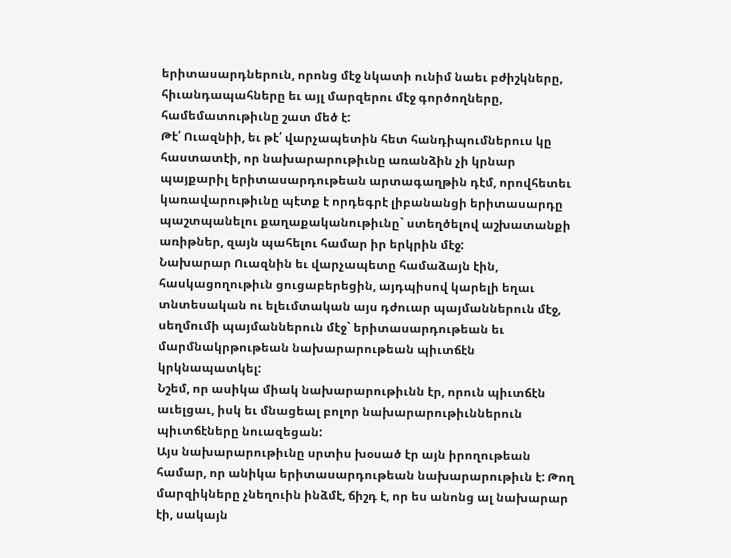երիտասարդներուն, որոնց մէջ նկատի ունիմ նաեւ բժիշկները, հիւանդապահները եւ այլ մարզերու մէջ գործողները, համեմատութիւնը շատ մեծ է:
Թէ՛ Ուազնիի, եւ թէ՛ վարչապետին հետ հանդիպումներուս կը հաստատէի, որ նախարարութիւնը առանձին չի կրնար պայքարիլ երիտասարդութեան արտագաղթին դէմ, որովհետեւ կառավարութիւնը պէտք է որդեգրէ լիբանանցի երիտասարդը պաշտպանելու քաղաքականութիւնը` ստեղծելով աշխատանքի առիթներ, զայն պահելու համար իր երկրին մէջ:
Նախարար Ուազնին եւ վարչապետը համաձայն էին, հասկացողութիւն ցուցաբերեցին, այդպիսով կարելի եղաւ տնտեսական ու ելեւմտական այս դժուար պայմաններուն մէջ, սեղմումի պայմաններուն մէջ` երիտասարդութեան եւ մարմնակրթութեան նախարարութեան պիւտճէն կրկնապատկել:
Նշեմ, որ ասիկա միակ նախարարութիւնն էր, որուն պիւտճէն աւելցաւ, իսկ եւ մնացեալ բոլոր նախարարութիւններուն պիւտճէները նուազեցան:
Այս նախարարութիւնը սրտիս խօսած էր այն իրողութեան համար, որ անիկա երիտասարդութեան նախարարութիւն է: Թող մարզիկները չնեղուին ինձմէ, ճիշդ է, որ ես անոնց ալ նախարար էի, սակայն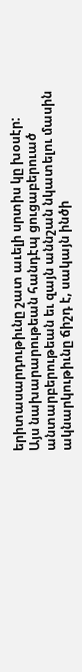երիտասարդութիւնը շատ աւելի սրտիս կը խօսէր:
Այս նախարարութեան հանդէպ ցուցաբերուած անտարբերութեան եւ զայն աննշան նկատելու մասին ակնարկութիւնը ճիշդ է, սակայն ինծի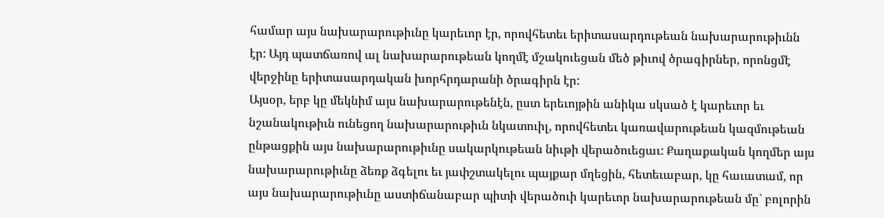համար այս նախարարութիւնը կարեւոր էր, որովհետեւ երիտասարդութեան նախարարութիւնն էր: Այդ պատճառով ալ նախարարութեան կողմէ մշակուեցան մեծ թիւով ծրագիրներ, որոնցմէ վերջինը երիտասարդական խորհրդարանի ծրագիրն էր:
Այսօր, երբ կը մեկնիմ այս նախարարութենէն, ըստ երեւոյթին անիկա սկսած է կարեւոր եւ նշանակութիւն ունեցող նախարարութիւն նկատուիլ, որովհետեւ կառավարութեան կազմութեան ընթացքին այս նախարարութիւնը սակարկութեան նիւթի վերածուեցաւ: Քաղաքական կողմեր այս նախարարութիւնը ձեռք ձգելու եւ յափշտակելու պայքար մղեցին, հետեւաբար, կը հաւատամ, որ այս նախարարութիւնը աստիճանաբար պիտի վերածուի կարեւոր նախարարութեան մը` բոլորին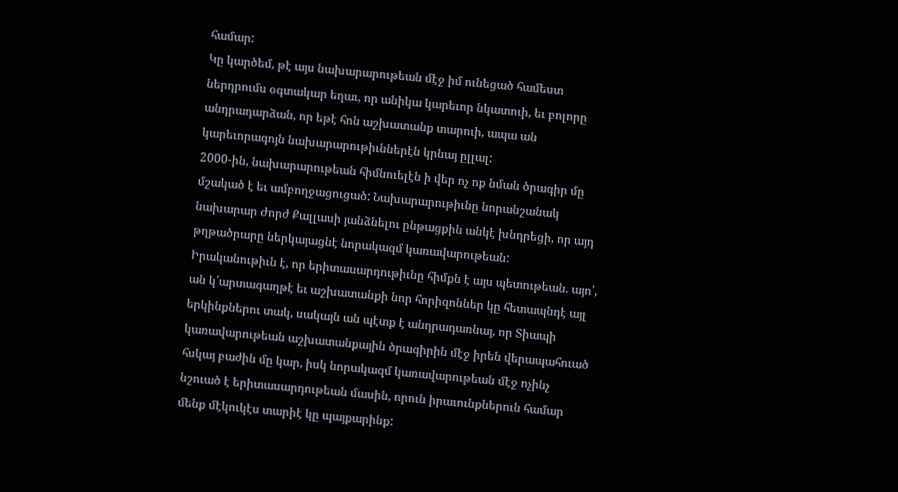համար:
Կը կարծեմ, թէ այս նախարարութեան մէջ իմ ունեցած համեստ ներդրումս օգտակար եղաւ, որ անիկա կարեւոր նկատուի, եւ բոլորը անդրադարձան, որ եթէ հոն աշխատանք տարուի, ապա ան կարեւորագոյն նախարարութիւններէն կրնայ ըլլալ:
2000-ին, նախարարութեան հիմնուելէն ի վեր ոչ ոք նման ծրագիր մը մշակած է եւ ամբողջացուցած: Նախարարութիւնը նորանշանակ նախարար Ժորժ Քալլասի յանձնելու ընթացքին անկէ խնդրեցի, որ այդ թղթածրարը ներկայացնէ նորակազմ կառավարութեան:
Իրականութիւն է, որ երիտասարդութիւնը հիմքն է այս պետութեան. այո՛, ան կ՛արտագաղթէ եւ աշխատանքի նոր հորիզոններ կը հետապնդէ այլ երկինքներու տակ, սակայն ան պէտք է անդրադառնայ, որ Տիապի կառավարութեան աշխատանքային ծրագիրին մէջ իրեն վերապահուած հսկայ բաժին մը կար, իսկ նորակազմ կառավարութեան մէջ ոչինչ նշուած է երիտասարդութեան մասին, որուն իրաւունքներուն համար մենք մէկուկէս տարիէ կը պայքարինք: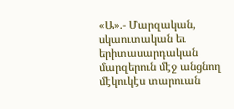«Ա».- Մարզական, սկաուտական եւ երիտասարդական մարզերուն մէջ անցնող մէկուկէս տարուան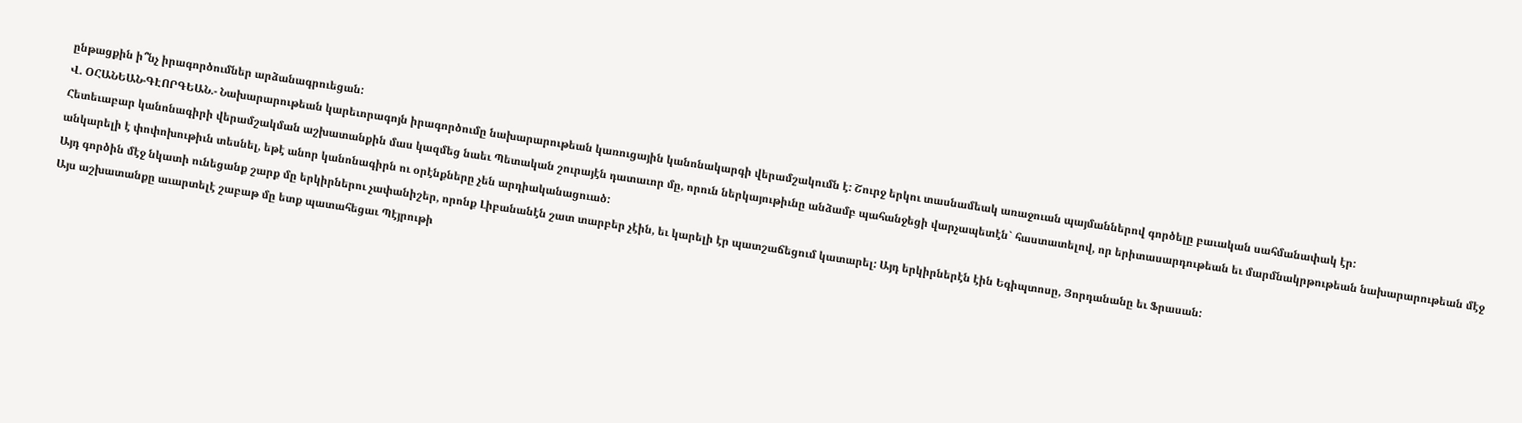ընթացքին ի՞նչ իրագործումներ արձանագրուեցան:
Վ. ՕՀԱՆԵԱՆ-ԳԷՈՐԳԵԱՆ.- Նախարարութեան կարեւորագոյն իրագործումը նախարարութեան կառուցային կանոնակարգի վերամշակումն է: Շուրջ երկու տասնամեակ առաջուան պայմաններով գործելը բաւական սահմանափակ էր:
Հետեւաբար կանոնագիրի վերամշակման աշխատանքին մաս կազմեց նաեւ Պետական շուրայէն դատաւոր մը, որուն ներկայութիւնը անձամբ պահանջեցի վարչապետէն` հաստատելով, որ երիտասարդութեան եւ մարմնակրթութեան նախարարութեան մէջ անկարելի է փոփոխութիւն տեսնել, եթէ անոր կանոնագիրն ու օրէնքները չեն արդիականացուած:
Այդ գործին մէջ նկատի ունեցանք շարք մը երկիրներու չափանիշեր, որոնք Լիբանանէն շատ տարբեր չէին, եւ կարելի էր պատշաճեցում կատարել: Այդ երկիրներէն էին Եգիպտոսը, Յորդանանը եւ Ֆրասան:
Այս աշխատանքը աւարտելէ շաբաթ մը ետք պատահեցաւ Պէյրութի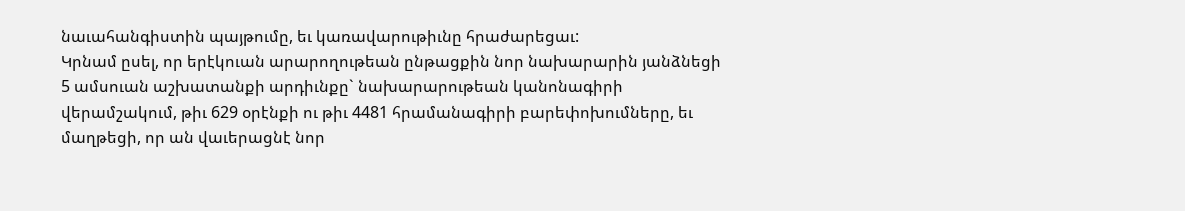նաւահանգիստին պայթումը, եւ կառավարութիւնը հրաժարեցաւ:
Կրնամ ըսել, որ երէկուան արարողութեան ընթացքին նոր նախարարին յանձնեցի 5 ամսուան աշխատանքի արդիւնքը` նախարարութեան կանոնագիրի վերամշակում, թիւ 629 օրէնքի ու թիւ 4481 հրամանագիրի բարեփոխումները, եւ մաղթեցի, որ ան վաւերացնէ նոր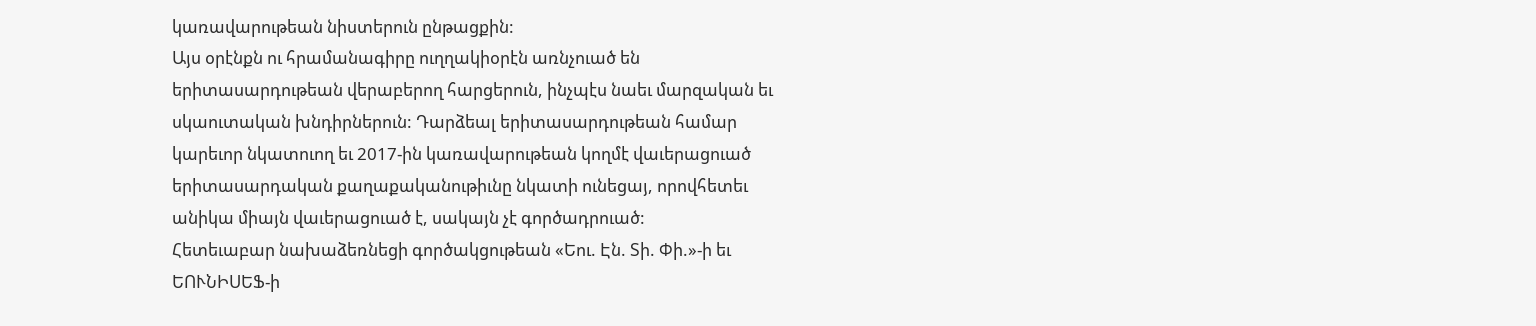կառավարութեան նիստերուն ընթացքին:
Այս օրէնքն ու հրամանագիրը ուղղակիօրէն առնչուած են երիտասարդութեան վերաբերող հարցերուն, ինչպէս նաեւ մարզական եւ սկաուտական խնդիրներուն: Դարձեալ երիտասարդութեան համար կարեւոր նկատուող եւ 2017-ին կառավարութեան կողմէ վաւերացուած երիտասարդական քաղաքականութիւնը նկատի ունեցայ, որովհետեւ անիկա միայն վաւերացուած է, սակայն չէ գործադրուած:
Հետեւաբար նախաձեռնեցի գործակցութեան «Եու. Էն. Տի. Փի.»-ի եւ ԵՈՒՆԻՍԵՖ-ի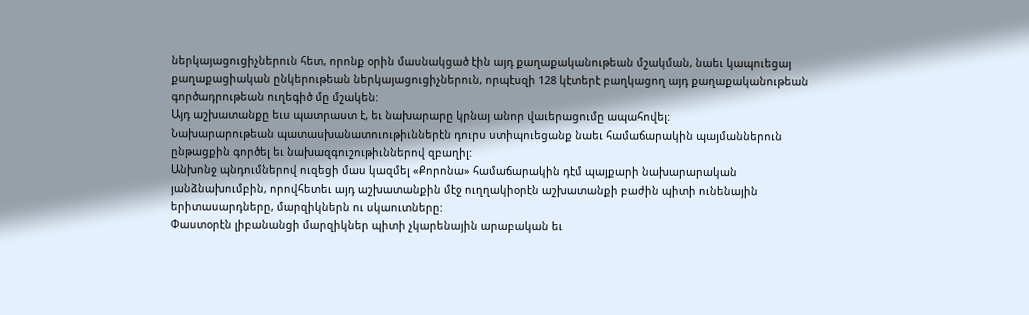ներկայացուցիչներուն հետ, որոնք օրին մասնակցած էին այդ քաղաքականութեան մշակման, նաեւ կապուեցայ քաղաքացիական ընկերութեան ներկայացուցիչներուն, որպէսզի 128 կէտերէ բաղկացող այդ քաղաքականութեան գործադրութեան ուղեգիծ մը մշակեն:
Այդ աշխատանքը եւս պատրաստ է, եւ նախարարը կրնայ անոր վաւերացումը ապահովել:
Նախարարութեան պատասխանատուութիւններէն դուրս ստիպուեցանք նաեւ համաճարակին պայմաններուն ընթացքին գործել եւ նախազգուշութիւններով զբաղիլ:
Անխոնջ պնդումներով ուզեցի մաս կազմել «Քորոնա» համաճարակին դէմ պայքարի նախարարական յանձնախումբին, որովհետեւ այդ աշխատանքին մէջ ուղղակիօրէն աշխատանքի բաժին պիտի ունենային երիտասարդները, մարզիկներն ու սկաուտները:
Փաստօրէն լիբանանցի մարզիկներ պիտի չկարենային արաբական եւ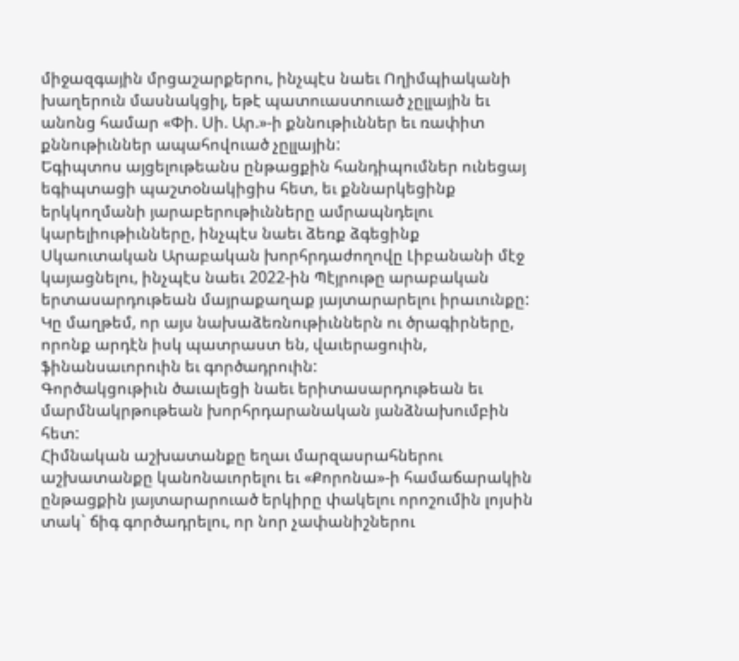միջազգային մրցաշարքերու, ինչպէս նաեւ Ողիմպիականի խաղերուն մասնակցիլ, եթէ պատուաստուած չըլլային եւ անոնց համար «Փի. Սի. Ար.»-ի քննութիւններ եւ ռափիտ քննութիւններ ապահովուած չըլլային:
Եգիպտոս այցելութեանս ընթացքին հանդիպումներ ունեցայ եգիպտացի պաշտօնակիցիս հետ, եւ քննարկեցինք երկկողմանի յարաբերութիւնները ամրապնդելու կարելիութիւնները, ինչպէս նաեւ ձեռք ձգեցինք Սկաուտական Արաբական խորհրդաժողովը Լիբանանի մէջ կայացնելու, ինչպէս նաեւ 2022-ին Պէյրութը արաբական երտասարդութեան մայրաքաղաք յայտարարելու իրաւունքը:
Կը մաղթեմ, որ այս նախաձեռնութիւններն ու ծրագիրները, որոնք արդէն իսկ պատրաստ են, վաւերացուին, ֆինանսաւորուին եւ գործադրուին:
Գործակցութիւն ծաւալեցի նաեւ երիտասարդութեան եւ մարմնակրթութեան խորհրդարանական յանձնախումբին հետ:
Հիմնական աշխատանքը եղաւ մարզասրահներու աշխատանքը կանոնաւորելու եւ «Քորոնա»-ի համաճարակին ընթացքին յայտարարուած երկիրը փակելու որոշումին լոյսին տակ` ճիգ գործադրելու, որ նոր չափանիշներու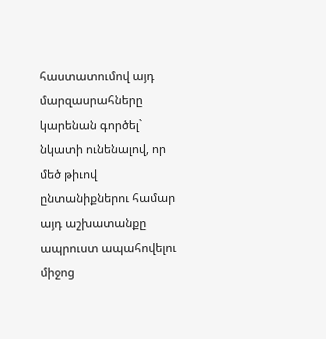հաստատումով այդ մարզասրահները կարենան գործել` նկատի ունենալով, որ մեծ թիւով ընտանիքներու համար այդ աշխատանքը ապրուստ ապահովելու միջոց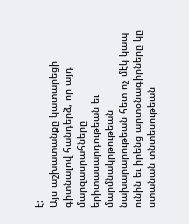է:
Այս աշխատանքը կատարեցի գիտնալով հանդերձ, որ այդ մարզասրահները երիտասարդութեան եւ մարմնակրթութեան նախարարութեան հետ ոչ մէկ կապ ունին եւ իրենց արտօնագիրները կը ստանան տնտեսութեան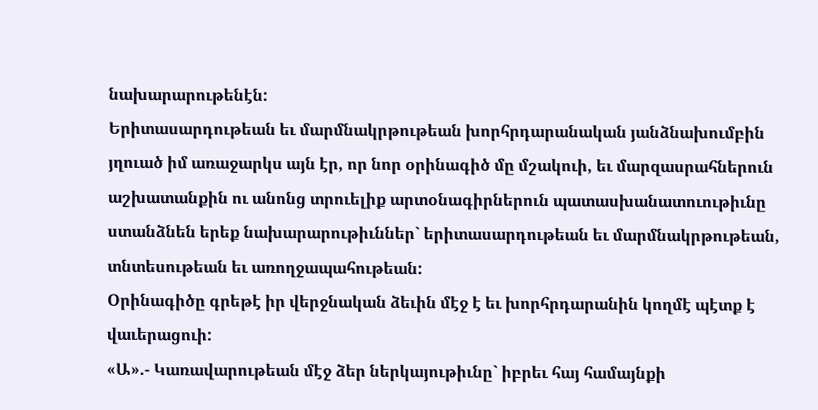նախարարութենէն:
Երիտասարդութեան եւ մարմնակրթութեան խորհրդարանական յանձնախումբին յղուած իմ առաջարկս այն էր, որ նոր օրինագիծ մը մշակուի, եւ մարզասրահներուն աշխատանքին ու անոնց տրուելիք արտօնագիրներուն պատասխանատուութիւնը ստանձնեն երեք նախարարութիւններ` երիտասարդութեան եւ մարմնակրթութեան, տնտեսութեան եւ առողջապահութեան:
Օրինագիծը գրեթէ իր վերջնական ձեւին մէջ է եւ խորհրդարանին կողմէ պէտք է վաւերացուի:
«Ա».- Կառավարութեան մէջ ձեր ներկայութիւնը` իբրեւ հայ համայնքի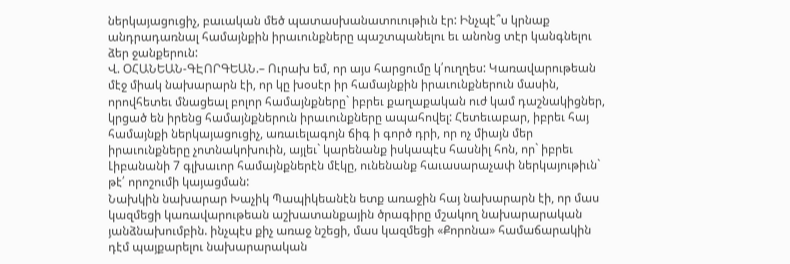ներկայացուցիչ, բաւական մեծ պատասխանատուութիւն էր: Ինչպէ՞ս կրնաք անդրադառնալ համայնքին իրաւունքները պաշտպանելու եւ անոնց տէր կանգնելու ձեր ջանքերուն:
Վ. ՕՀԱՆԵԱՆ-ԳԷՈՐԳԵԱՆ.– Ուրախ եմ, որ այս հարցումը կ՛ուղղես: Կառավարութեան մէջ միակ նախարարն էի, որ կը խօսէր իր համայնքին իրաւունքներուն մասին, որովհետեւ մնացեալ բոլոր համայնքները` իբրեւ քաղաքական ուժ կամ դաշնակիցներ, կրցած են իրենց համայնքներուն իրաւունքները ապահովել: Հետեւաբար, իբրեւ հայ համայնքի ներկայացուցիչ, առաւելագոյն ճիգ ի գործ դրի, որ ոչ միայն մեր իրաւունքները չոտնակոխուին, այլեւ` կարենանք իսկապէս հասնիլ հոն, որ` իբրեւ Լիբանանի 7 գլխաւոր համայնքներէն մէկը, ունենանք հաւասարաչափ ներկայութիւն` թէ՛ որոշումի կայացման:
Նախկին նախարար Խաչիկ Պապիկեանէն ետք առաջին հայ նախարարն էի, որ մաս կազմեցի կառավարութեան աշխատանքային ծրագիրը մշակող նախարարական յանձնախումբին. ինչպէս քիչ առաջ նշեցի, մաս կազմեցի «Քորոնա» համաճարակին դէմ պայքարելու նախարարական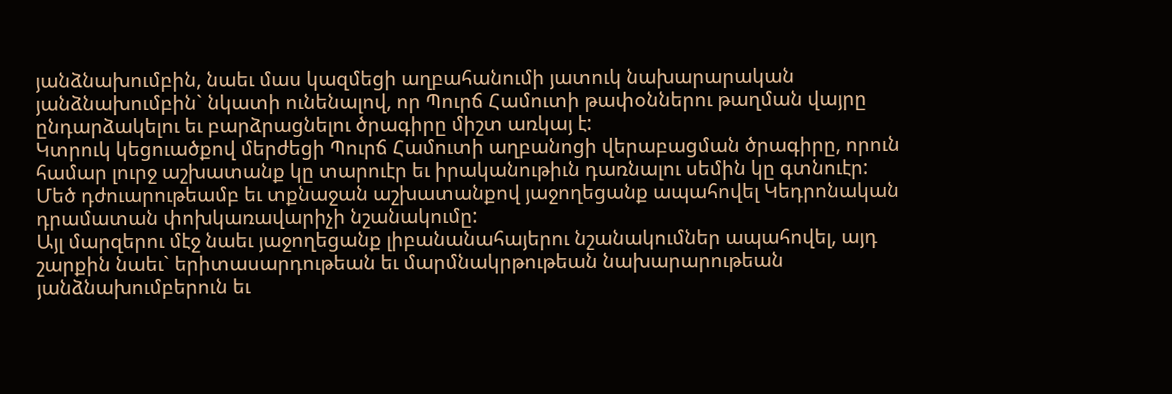յանձնախումբին, նաեւ մաս կազմեցի աղբահանումի յատուկ նախարարական յանձնախումբին` նկատի ունենալով, որ Պուրճ Համուտի թափօններու թաղման վայրը ընդարձակելու եւ բարձրացնելու ծրագիրը միշտ առկայ է:
Կտրուկ կեցուածքով մերժեցի Պուրճ Համուտի աղբանոցի վերաբացման ծրագիրը, որուն համար լուրջ աշխատանք կը տարուէր եւ իրականութիւն դառնալու սեմին կը գտնուէր:
Մեծ դժուարութեամբ եւ տքնաջան աշխատանքով յաջողեցանք ապահովել Կեդրոնական դրամատան փոխկառավարիչի նշանակումը:
Այլ մարզերու մէջ նաեւ յաջողեցանք լիբանանահայերու նշանակումներ ապահովել, այդ շարքին նաեւ` երիտասարդութեան եւ մարմնակրթութեան նախարարութեան յանձնախումբերուն եւ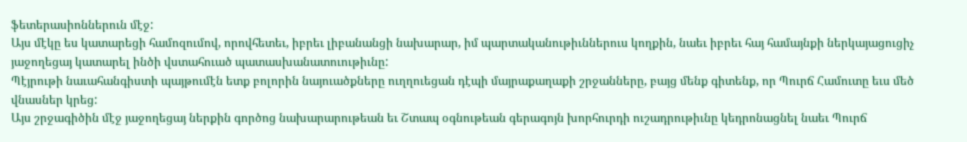ֆետերասիոններուն մէջ:
Այս մէկը ես կատարեցի համոզումով, որովհետեւ, իբրեւ լիբանանցի նախարար, իմ պարտականութիւններուս կողքին, նաեւ իբրեւ հայ համայնքի ներկայացուցիչ յաջողեցայ կատարել ինծի վստահուած պատասխանատուութիւնը:
Պէյրութի նաւահանգիստի պայթումէն ետք բոլորին նայուածքները ուղղուեցան դէպի մայրաքաղաքի շրջանները, բայց մենք գիտենք, որ Պուրճ Համուտը եւս մեծ վնասներ կրեց:
Այս շրջագիծին մէջ յաջողեցայ ներքին գործոց նախարարութեան եւ Շտապ օգնութեան գերագոյն խորհուրդի ուշադրութիւնը կեդրոնացնել նաեւ Պուրճ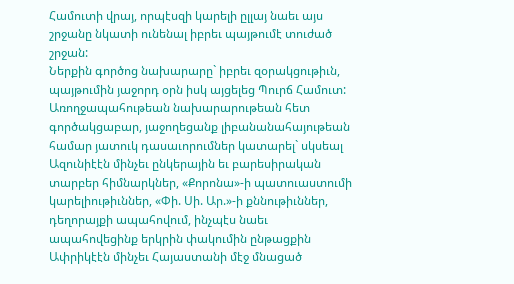Համուտի վրայ, որպէսզի կարելի ըլլայ նաեւ այս շրջանը նկատի ունենալ իբրեւ պայթումէ տուժած շրջան:
Ներքին գործոց նախարարը` իբրեւ զօրակցութիւն, պայթումին յաջորդ օրն իսկ այցելեց Պուրճ Համուտ:
Առողջապահութեան նախարարութեան հետ գործակցաբար, յաջողեցանք լիբանանահայութեան համար յատուկ դասաւորումներ կատարել` սկսեալ Ազունիէէն մինչեւ ընկերային եւ բարեսիրական տարբեր հիմնարկներ, «Քորոնա»-ի պատուաստումի կարելիութիւններ, «Փի. Սի. Ար.»-ի քննութիւններ, դեղորայքի ապահովում, ինչպէս նաեւ ապահովեցինք երկրին փակումին ընթացքին Ափրիկէէն մինչեւ Հայաստանի մէջ մնացած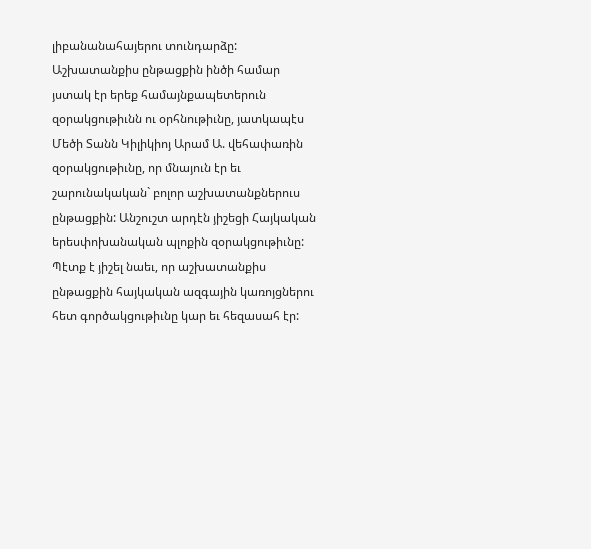լիբանանահայերու տունդարձը:
Աշխատանքիս ընթացքին ինծի համար յստակ էր երեք համայնքապետերուն զօրակցութիւնն ու օրհնութիւնը, յատկապէս Մեծի Տանն Կիլիկիոյ Արամ Ա. վեհափառին զօրակցութիւնը, որ մնայուն էր եւ շարունակական` բոլոր աշխատանքներուս ընթացքին: Անշուշտ արդէն յիշեցի Հայկական երեսփոխանական պլոքին զօրակցութիւնը:
Պէտք է յիշել նաեւ, որ աշխատանքիս ընթացքին հայկական ազգային կառոյցներու հետ գործակցութիւնը կար եւ հեզասահ էր: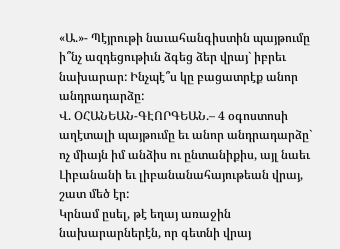«Ա.»- Պէյրութի նաւահանգիստին պայթումը ի՞նչ ազդեցութիւն ձգեց ձեր վրայ` իբրեւ նախարար: Ինչպէ՞ս կը բացատրէք անոր անդրադարձը:
Վ. ՕՀԱՆԵԱՆ-ԳԷՈՐԳԵԱՆ.– 4 օգոստոսի աղէտալի պայթումը եւ անոր անդրադարձը` ոչ միայն իմ անձիս ու ընտանիքիս, այլ նաեւ Լիբանանի եւ լիբանանահայութեան վրայ, շատ մեծ էր:
Կրնամ ըսել, թէ եղայ առաջին նախարարներէն, որ գետնի վրայ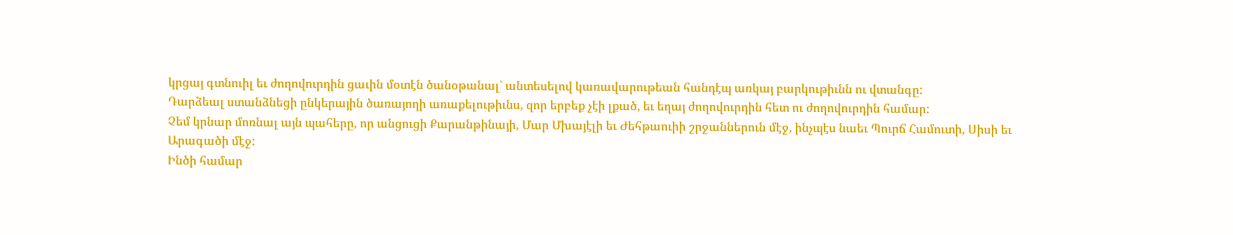կրցայ գտնուիլ եւ ժողովուրդին ցաւին մօտէն ծանօթանալ` անտեսելով կառավարութեան հանդէպ առկայ բարկութիւնն ու վտանգը:
Դարձեալ ստանձնեցի ընկերային ծառայողի առաքելութիւնս, զոր երբեք չէի լքած, եւ եղայ ժողովուրդին հետ ու ժողովուրդին համար:
Չեմ կրնար մոռնալ այն պահերը, որ անցուցի Քարանթինայի, Մար Մխայէլի եւ Ժեհթաուիի շրջաններուն մէջ, ինչպէս նաեւ Պուրճ Համուտի, Սիսի եւ Արագածի մէջ:
Ինծի համար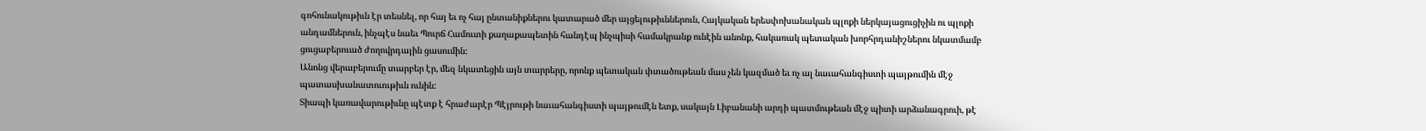գոհունակութիւն էր տեսնել, որ հայ եւ ոչ հայ ընտանիքներու կատարած մեր այցելութիւններուն, Հայկական երեսփոխանական պլոքի ներկայացուցիչին ու պլոքի անդամներուն, ինչպէս նաեւ Պուրճ Համուտի քաղաքապետին հանդէպ ինչպիսի համակրանք ունէին անոնք, հակառակ պետական խորհրդանիշներու նկատմամբ ցուցաբերուած ժողովրդային ցասումին:
Անոնց վերաբերումը տարբեր էր, մեզ նկատեցին այն տարրերը, որոնք պետական փտածութեան մաս չեն կազմած եւ ոչ ալ նաւահանգիստի պայթումին մէջ պատասխանատուութիւն ունին:
Տիապի կառավարութիւնը պէտք է հրաժարէր Պէյրութի նաւահանգիստի պայթումէն ետք, սակայն Լիբանանի արդի պատմութեան մէջ պիտի արձանագրուի, թէ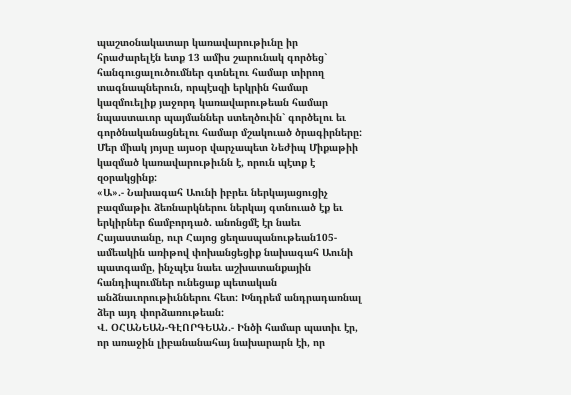պաշտօնակատար կառավարութիւնը իր հրաժարելէն ետք 13 ամիս շարունակ գործեց` հանգուցալուծումներ գտնելու համար տիրող տագնապներուն, որպէսզի երկրին համար կազմուելիք յաջորդ կառավարութեան համար նպաստաւոր պայմաններ ստեղծուին` գործելու եւ գործնականացնելու համար մշակուած ծրագիրները:
Մեր միակ յոյսը այսօր վարչապետ Նեժիպ Միքաթիի կազմած կառավարութիւնն է, որուն պէտք է զօրակցինք:
«Ա».- Նախագահ Աունի իբրեւ ներկայացուցիչ բազմաթիւ ձեռնարկներու ներկայ գտնուած էք եւ երկիրներ ճամբորդած. անոնցմէ էր նաեւ Հայաստանը, ուր Հայոց ցեղասպանութեան105-ամեակին առիթով փոխանցեցիք նախագահ Աունի պատգամը, ինչպէս նաեւ աշխատանքային հանդիպումներ ունեցաք պետական անձնաւորութիւններու հետ: Խնդրեմ անդրադառնալ ձեր այդ փորձառութեան:
Վ. ՕՀԱՆԵԱՆ-ԳԷՈՐԳԵԱՆ.- Ինծի համար պատիւ էր, որ առաջին լիբանանահայ նախարարն էի, որ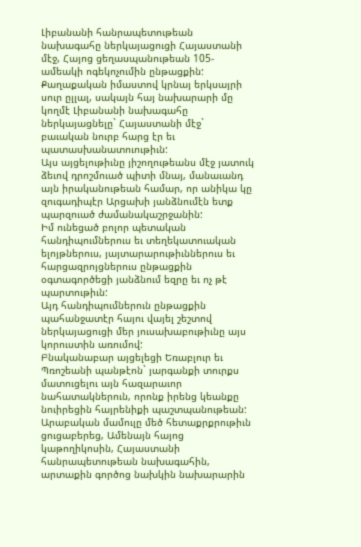Լիբանանի հանրապետութեան նախագահը ներկայացուցի Հայաստանի մէջ, Հայոց ցեղասպանութեան 105-ամեակի ոգեկոչումին ընթացքին:
Քաղաքական իմաստով կրնայ երկսայրի սուր ըլլալ, սակայն հայ նախարարի մը կողմէ Լիբանանի նախագահը ներկայացնելը` Հայաստանի մէջ` բաւական նուրբ հարց էր եւ պատասխանատուութիւն:
Այս այցելութիւնը յիշողութեանս մէջ յատուկ ձեւով դրոշմուած պիտի մնայ, մանաւանդ այն իրականութեան համար, որ անիկա կը զուգադիպէր Արցախի յանձնումէն ետք պարզուած ժամանակաշրջանին:
Իմ ունեցած բոլոր պետական հանդիպումներուս եւ տեղեկատուական ելոյթներուս, յայտարարութիւններուս եւ հարցազրոյցներուս ընթացքին օգտագործեցի յանձնում եզրը եւ ոչ թէ պարտութիւն:
Այդ հանդիպումներուն ընթացքին պահանջատէր հայու վայել շեշտով ներկայացուցի մեր յուսախաբութիւնը այս կորուստին առումով:
Բնականաբար այցելեցի Եռաբլուր եւ Պռոշեանի պանթէոն` յարգանքի տուրքս մատուցելու այն հազարաւոր նահատակներուն, որոնք իրենց կեանքը նուիրեցին հայրենիքի պաշտպանութեան:
Արաբական մամուլը մեծ հետաքրքրութիւն ցուցաբերեց, Ամենայն հայոց կաթողիկոսին, Հայաստանի հանրապետութեան նախագահին, արտաքին գործոց նախկին նախարարին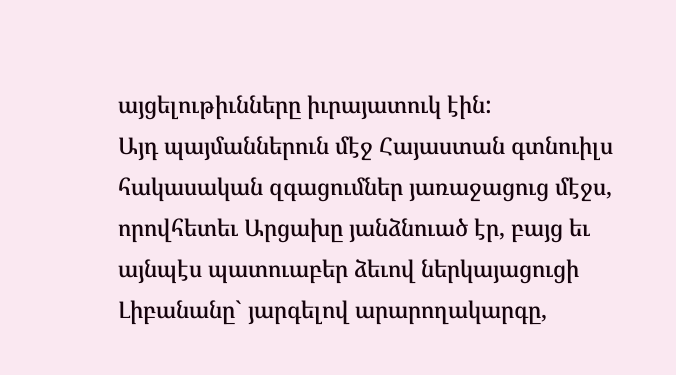այցելութիւնները իւրայատուկ էին:
Այդ պայմաններուն մէջ Հայաստան գտնուիլս հակասական զգացումներ յառաջացուց մէջս, որովհետեւ Արցախը յանձնուած էր, բայց եւ այնպէս պատուաբեր ձեւով ներկայացուցի Լիբանանը` յարգելով արարողակարգը,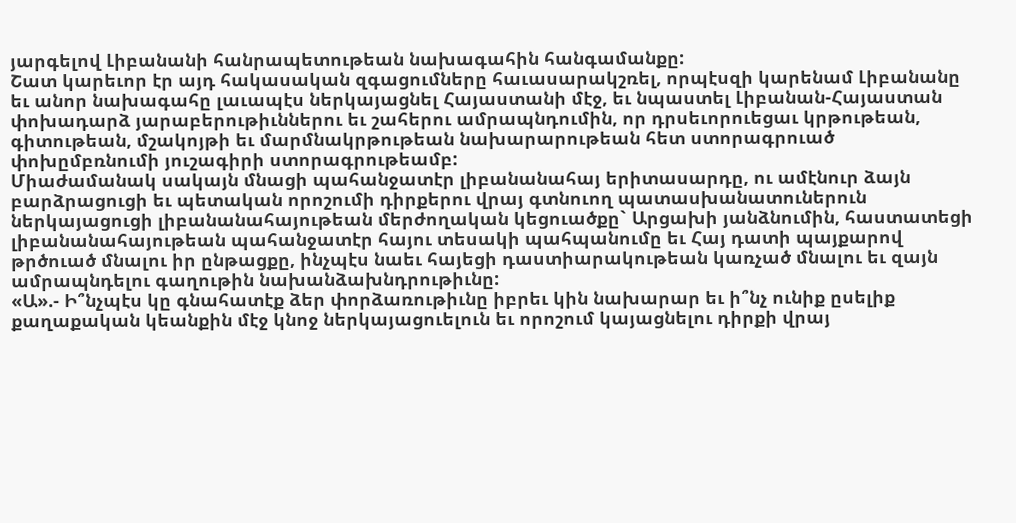յարգելով Լիբանանի հանրապետութեան նախագահին հանգամանքը:
Շատ կարեւոր էր այդ հակասական զգացումները հաւասարակշռել, որպէսզի կարենամ Լիբանանը եւ անոր նախագահը լաւապէս ներկայացնել Հայաստանի մէջ, եւ նպաստել Լիբանան-Հայաստան փոխադարձ յարաբերութիւններու եւ շահերու ամրապնդումին, որ դրսեւորուեցաւ կրթութեան, գիտութեան, մշակոյթի եւ մարմնակրթութեան նախարարութեան հետ ստորագրուած փոխըմբռնումի յուշագիրի ստորագրութեամբ:
Միաժամանակ սակայն մնացի պահանջատէր լիբանանահայ երիտասարդը, ու ամէնուր ձայն բարձրացուցի եւ պետական որոշումի դիրքերու վրայ գտնուող պատասխանատուներուն ներկայացուցի լիբանանահայութեան մերժողական կեցուածքը` Արցախի յանձնումին, հաստատեցի լիբանանահայութեան պահանջատէր հայու տեսակի պահպանումը եւ Հայ դատի պայքարով թրծուած մնալու իր ընթացքը, ինչպէս նաեւ հայեցի դաստիարակութեան կառչած մնալու եւ զայն ամրապնդելու գաղութին նախանձախնդրութիւնը:
«Ա».- Ի՞նչպէս կը գնահատէք ձեր փորձառութիւնը իբրեւ կին նախարար եւ ի՞նչ ունիք ըսելիք քաղաքական կեանքին մէջ կնոջ ներկայացուելուն եւ որոշում կայացնելու դիրքի վրայ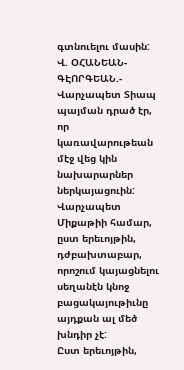գտնուելու մասին:
Վ. ՕՀԱՆԵԱՆ-ԳԷՈՐԳԵԱՆ.- Վարչապետ Տիապ պայման դրած էր, որ կառավարութեան մէջ վեց կին նախարարներ ներկայացուին: Վարչապետ Միքաթիի համար, ըստ երեւոյթին, դժբախտաբար, որոշում կայացնելու սեղանէն կնոջ բացակայութիւնը այդքան ալ մեծ խնդիր չէ:
Ըստ երեւոյթին,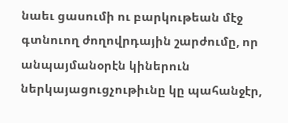նաեւ ցասումի ու բարկութեան մէջ գտնուող ժողովրդային շարժումը, որ անպայմանօրէն կիներուն ներկայացուցչութիւնը կը պահանջէր,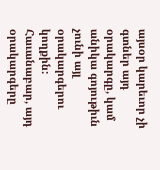այսօր կարեւոր չի գտներ այդ օրակարգը, կամ անիկա գոյութիւն չունի այլ օրակարգերու կողքին:
Հաւանաբար, այդ օրակարգերը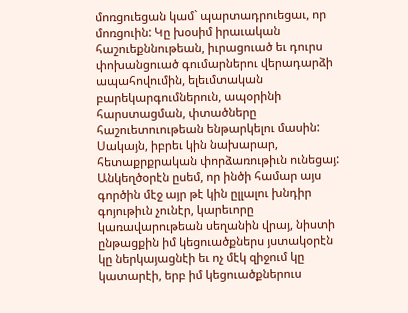մոռցուեցան կամ` պարտադրուեցաւ, որ մոռցուին: Կը խօսիմ իրաւական հաշուեքննութեան, իւրացուած եւ դուրս փոխանցուած գումարներու վերադարձի ապահովումին, ելեւմտական բարեկարգումներուն, ապօրինի հարստացման, փտածները հաշուետուութեան ենթարկելու մասին:
Սակայն, իբրեւ կին նախարար, հետաքրքրական փորձառութիւն ունեցայ:
Անկեղծօրէն ըսեմ, որ ինծի համար այս գործին մէջ այր թէ կին ըլլալու խնդիր գոյութիւն չունէր, կարեւորը կառավարութեան սեղանին վրայ, նիստի ընթացքին իմ կեցուածքներս յստակօրէն կը ներկայացնէի եւ ոչ մէկ զիջում կը կատարէի, երբ իմ կեցուածքներուս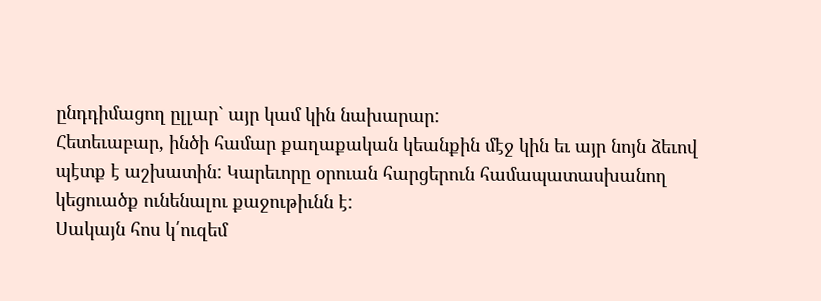ընդդիմացող ըլլար` այր կամ կին նախարար:
Հետեւաբար, ինծի համար քաղաքական կեանքին մէջ կին եւ այր նոյն ձեւով պէտք է աշխատին: Կարեւորը օրուան հարցերուն համապատասխանող կեցուածք ունենալու քաջութիւնն է:
Սակայն հոս կ՛ուզեմ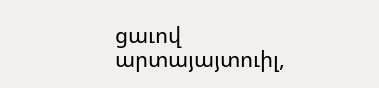ցաւով արտայայտուիլ,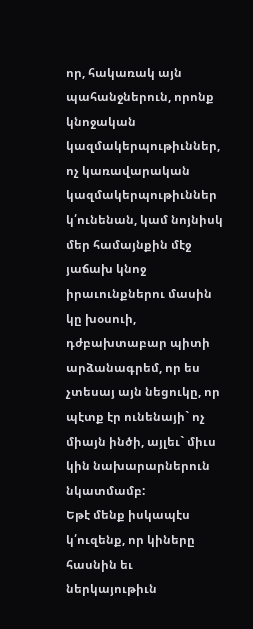որ, հակառակ այն պահանջներուն, որոնք կնոջական կազմակերպութիւններ, ոչ կառավարական կազմակերպութիւններ կ՛ունենան, կամ նոյնիսկ մեր համայնքին մէջ յաճախ կնոջ իրաւունքներու մասին կը խօսուի, դժբախտաբար պիտի արձանագրեմ, որ ես չտեսայ այն նեցուկը, որ պէտք էր ունենայի` ոչ միայն ինծի, այլեւ` միւս կին նախարարներուն նկատմամբ:
Եթէ մենք իսկապէս կ՛ուզենք, որ կիները հասնին եւ ներկայութիւն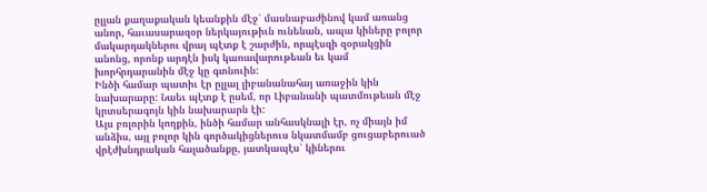ըլլան քաղաքական կեանքին մէջ` մասնաբաժինով կամ առանց անոր, հաւասարազօր ներկայութիւն ունենան, ապա կիները բոլոր մակարդակներու վրայ պէտք է շարժին, որպէսզի զօրակցին անոնց, որոնք արդէն իսկ կառավարութեան եւ կամ խորհրդարանին մէջ կը գտնուին:
Ինծի համար պատիւ էր ըլլալ լիբանանահայ առաջին կին նախարարը: Նաեւ պէտք է ըսեմ, որ Լիբանանի պատմութեան մէջ կրտսերագոյն կին նախարարն էի:
Այս բոլորին կողքին, ինծի համար անհասկնալի էր, ոչ միայն իմ անձիս, այլ բոլոր կին գործակիցներուս նկատմամբ ցուցաբերուած վրէժխնդրական հալածանքը, յատկապէս` կիներու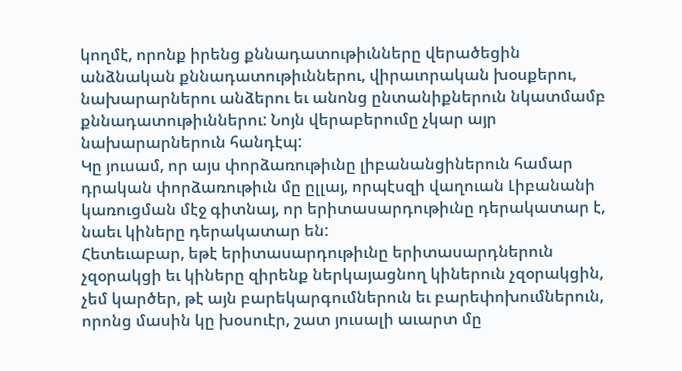կողմէ, որոնք իրենց քննադատութիւնները վերածեցին անձնական քննադատութիւններու, վիրաւորական խօսքերու, նախարարներու անձերու եւ անոնց ընտանիքներուն նկատմամբ քննադատութիւններու: Նոյն վերաբերումը չկար այր նախարարներուն հանդէպ:
Կը յուսամ, որ այս փորձառութիւնը լիբանանցիներուն համար դրական փորձառութիւն մը ըլլայ, որպէսզի վաղուան Լիբանանի կառուցման մէջ գիտնայ, որ երիտասարդութիւնը դերակատար է, նաեւ կիները դերակատար են:
Հետեւաբար, եթէ երիտասարդութիւնը երիտասարդներուն չզօրակցի եւ կիները զիրենք ներկայացնող կիներուն չզօրակցին, չեմ կարծեր, թէ այն բարեկարգումներուն եւ բարեփոխումներուն, որոնց մասին կը խօսուէր, շատ յուսալի աւարտ մը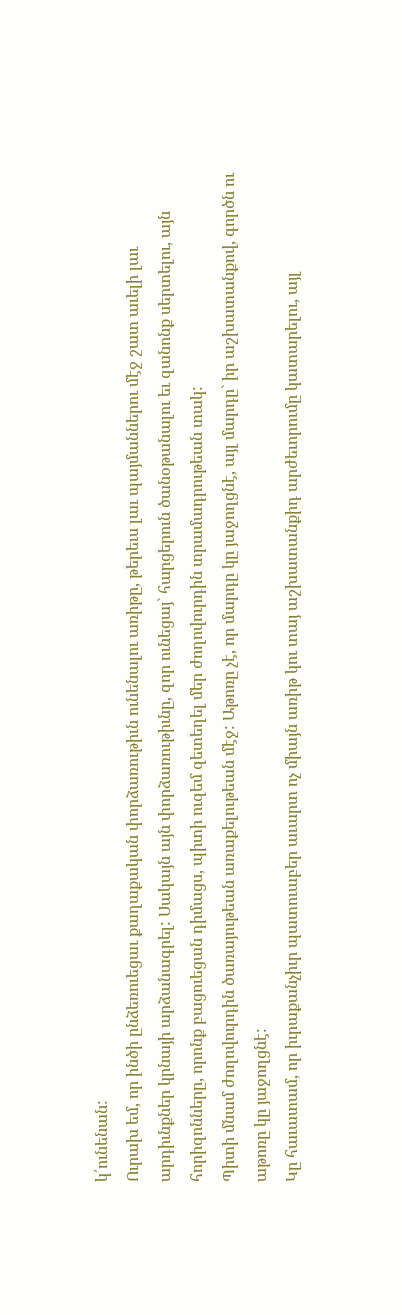կ՛ունենան:
Ուրախ եմ, որ ինծի ընձեռուեցաւ քաղաքական փորձառութիւն ունենալու առիթը, թերեւս լաւ պայմաններու մէջ շատ աւելի լաւ արդիւնքներ կրնայի արձանագրել: Սակայն այն փորձառութիւնը, զոր ունեցայ` հարցերուն ծանօթանալու եւ զանոնք սերտելու, այն հորիզոնները, որոնք բացուեցան դիմացս, պիտի ուզեմ զետեղել մեր ժողովուրդին տրամադրութեան տակ:
Պիտի մնամ ժողովուրդին ծառայութեան առաքելութեան մէջ: Աթոռը չէ, որ մարդը կը յաջողցնէ, այլ մարդը` իր աշխատանքով, գործն ու աթոռը կը յաջողցնէ:
Կը հաւատամ, որ իւրաքանչիւր պատուաբեր աւարտ ոչ միայն առիթ կու տայ աշխատանքիդ արժեւորումը կատարելու, այլ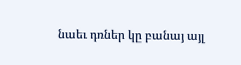նաեւ դռներ կը բանայ այլ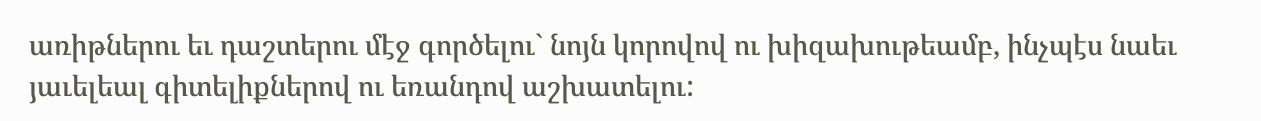առիթներու եւ դաշտերու մէջ գործելու` նոյն կորովով ու խիզախութեամբ, ինչպէս նաեւ յաւելեալ գիտելիքներով ու եռանդով աշխատելու: